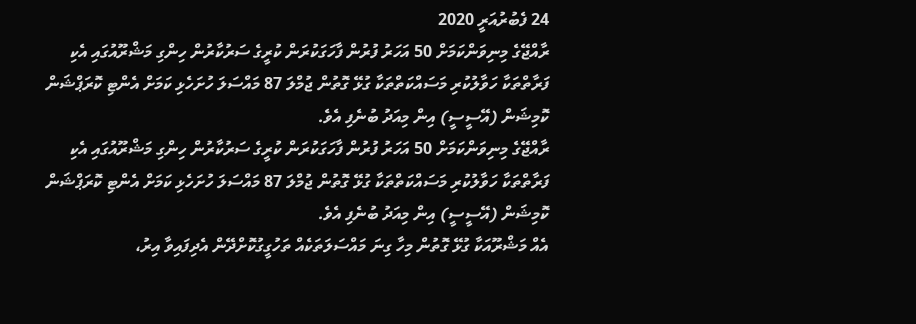24 ފެބުރުއަރީ 2020
ރާއްޖޭގެ މިނިވަންކަމަށް 50 އަހަރު ފުރުން ފާހަގަކުރަން ކުރީގެ ސަރުކާރުން ހިންގި މަޝްރޫއުގައި އެކި ފަރާތްތަކާ ހަވާލުކުރި މަސައްކަތްތަކާ ގުޅޭ ގޮތުން ޖުމްލަ 87 މައްސަލަ ހުށަހެޅި ކަމަށް އެންޓި ކޮރަޕްޝަން ކޮމިޝަން (އޭސީސީ) އިން މިއަދު ބުނެފި އެވެ.
ރާއްޖޭގެ މިނިވަންކަމަށް 50 އަހަރު ފުރުން ފާހަގަކުރަން ކުރީގެ ސަރުކާރުން ހިންގި މަޝްރޫއުގައި އެކި ފަރާތްތަކާ ހަވާލުކުރި މަސައްކަތްތަކާ ގުޅޭ ގޮތުން ޖުމްލަ 87 މައްސަލަ ހުށަހެޅި ކަމަށް އެންޓި ކޮރަޕްޝަން ކޮމިޝަން (އޭސީސީ) އިން މިއަދު ބުނެފި އެވެ.
އެއް މަޝްރޫއަކާ ގުޅޭ ގޮތުން މިހާ ގިނަ މައްސަލަތަކެއް ތަހުގީގުކޮށްދޭން އެދިފައިވާ އިރު،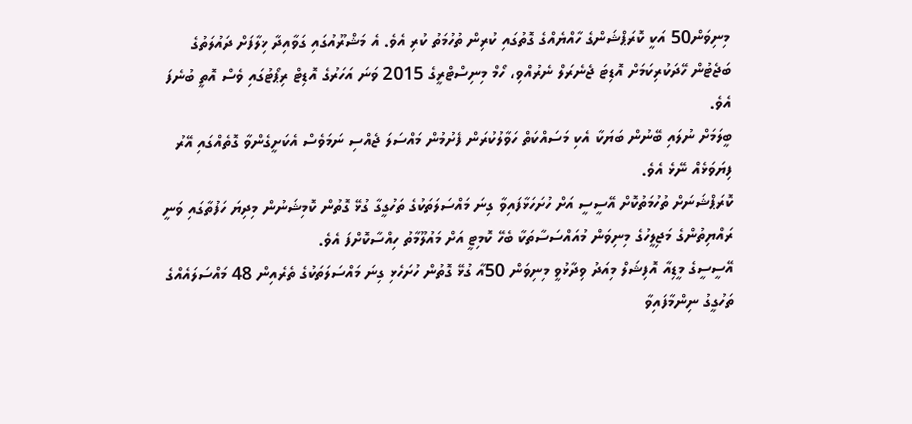މިނިވަން50 އަކީ ކޮރަޕްޝަންގެ ހާއްޔެއްގެ ގޮތުގައި ކުރިން ތުހުމަތު ކުރި އެވެ. އެ މަޝްރޫއުގައި ގަވާއިދާ ޚިލާފަށް ދައުލަތުގެ ބަޖެޓުން ހޭދަކުރިކަމަށް އޮޑިޓަ ޖެނެރަލް ނެރުއްވި، ހޯމް މިނިސްޓްރީގެ 2015 ވަނަ އަހަރުގެ އޮޑިޓް ރިޕޯޓުގައި ވެސް އޮތީ ބުނެފަ އެވެ.
ބީލަމަށް ނުލައި ބޭނުން ބަޔަކާ އެކި މަސައްކަތް ހަވާލުކުރަން ފެށުމުން މައްސަލަ ޖެއްސި ނަމަވެސް އެކަށީގެންވާ ގޮތެއްގައި އޭރު ފިޔަވަޅެއް ނޭޅެ އެވެ.
ކޮރަޕްޝަނަށް ތުހުމަތުކޮށް އޭސީސީ އަށް ހުށަހަޅާފައިވާ ގިނަ މައްސަލަތަކުގެ ތަހުގީގާ ގުޅޭ ގޮތުން ކޮމިޝަނުން މިދިޔަ ހަފުތާގައި ވަނީ ރައްޔިތުންގެ މަޖިލީހުގެ މިނިވަން މުއައްސަސާތަކާ ބެހޭ ކޮމިޓީ އަށް މައުލޫމާތު ހިއްސާކޮށްފަ އެވެ.
އޭސީސީގެ މީޑިއާ އޮފިޝަލް މިއަދު ވިދާޅުވީ މިނިވަން 50އާ ގުޅޭ ގޮތުން ހުށަހެޅި ގިނަ މައްސަލަތަކުގެ ތެރެއިން 48 މައްސަލައެއްގެ ތަހުގީގު ނިންމާފައިވާ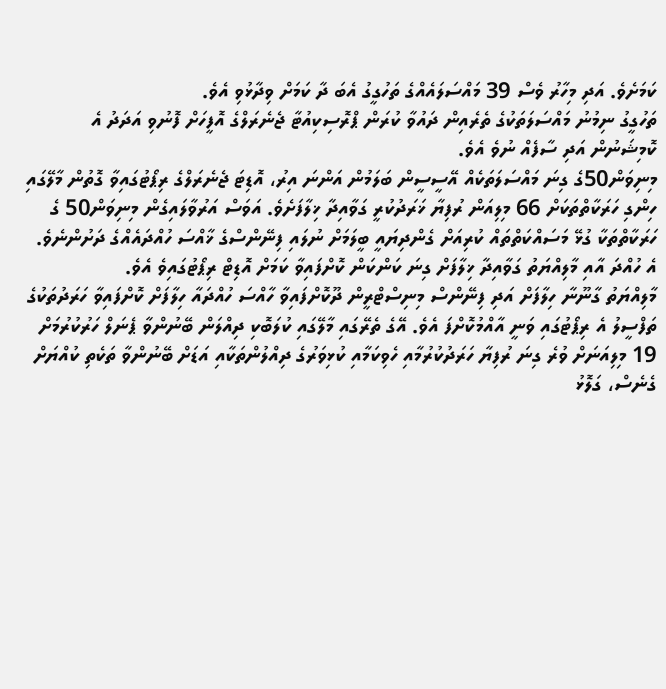ކަމަށެވެ. އަދި މިހާރު ވެސް 39 މައްސަލައެއްގެ ތަހުގީގު އެބަ ދާ ކަމަށް ވިދާޅުވި އެވެ.
ތަހުގީގު ނިމުނު މައްސަލަތަކުގެ ތެރެއިން ދައުވާ ކުރަން ޕްރޮސިކިއުޓާ ޖެނެރަލްގެ އޮފީހަށް ފޮނުވި އަދަދު އެ ކޮމިޝަނުން އަދި ސާފެއް ނުވެ އެވެ.
މިނިވަން50ގެ ގިނަ މައްސަލަތަކެއް އޭސީސީން ބަލަމުން އަންނަ އިރު، އޮޑިޓަ ޖެނެރަލްގެ ރިޕޯޓުގައިވާ ގޮތުން މާލޭގައި ހިންގި ހަރަކާތްތަކަށް 66 މިލިއަން ރުފިޔާ ޚަރަދުކުރީ ގަވާއިދާ ޚިލާފަށެވެ. އަވަސް އަރުވާލައިގެން މިނިވަން50 ގެ ހަރަކާތްތަކާ ގުޅޭ މަސައްކަތްތައް ކުރިއަށް ގެންދިޔައީ ބީލަމަށް ނުލައި ފިނޭންސްގެ ޚާއްސަ ހުއްދައެއްގެ ދަށުންނެވެ. އެ ހުއްދަ އާއި މާލިއްޔަތު ގަވާއިދާ ޚިލާފަށް ގިނަ ކަންކަން ކޮށްފައިވާ ކަމަށް އޮޑިޓް ރިޕޯޓުގައިވެ އެވެ.
މާލިއްޔަތު ގާނޫނާ ހިލާފަށް އަދި ފިނޭންސް މިނިސްޓްރީން ދޫކޮށްފައިވާ ހާއްސަ ހުއްދައާ ހިލާފަށް ކޮށްފައިވާ ހަރަދުތަކުގެ ތަފްސީލު އެ ރިޕޯޓުގައި ވަނީ އާއްމުކޮށްފަ އެވެ. އޭގެ ތެރޭގައި މާލޭގައި ކުލަބޮކި ދިއްލަން ބޭނުންވާ ޕެނަލް ހަރުކުރުމަށް 19 މިލިއަނަށް ވުރެ ގިނަ ރުފިޔާ ހަރަދުކުރުމާއި ހެވިކަމާއި ކުޅިވަރުގެ ދިއްލުންތަކާއި އަޑަށް ބޭނުންވާ ތަކެތި ކުއްޔަށް ގެނެސް، ގަލޮޅު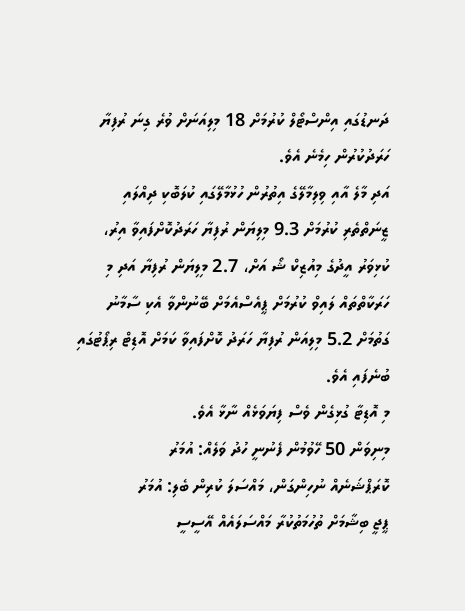ދަނޑުގައި އިންސްޓޯލް ކުރުމަށް 18 މިލިއަނަށް ވުރެ ގިނަ ރުފިޔާ ހަރަދުކުރުން ހިމެނެ އެވެ.
އަދި މާލެ އާއި ވިލިމާލޭގެ އިތުރުން ހުޅުމާލޭގައި ކުލަބޮކި ދިއްލައި ޒީނަތްތެރި ކުރުމަށް 9.3 މިލިޔަން ރުފިޔާ ހަރަދުކޮށްފައިވާ އިރު، ކުޅިވަރު އީދުގެ މިއުޒިކް ޝޯ އަށް، 2.7 މިލިޔަން ރުފިޔާ އަދި މި ހަރަކާތްތައް ލައިވް ކުރުމަށް ޕީއެސްއެމަށް ބޭނުންވާ އެކި ސާމާނު ގަތުމަށް 5.2 މިލިއަން ރުފިޔާ ހަރަދު ކޮށްފައިވާ ކަމަށް އޮޑިޓް ރިޕޯޓުގައި ބުނެފައި އެވެ.
މި އޮޑިޓާ ގުޅިގެން ވެސް ފިޔަވަޅެއް ނާޅާ އެވެ.
މިނިވަން 50 ހޭވުމުން ފެނުނީ ހުދު ވަލެއް: އުމަރު
ކޮރަޕްޝަނެއް ނުހިންގަން، މައްސަލަ ކުރިން ބެލި: އުމަރު
ޕީޖީ ބިޝާމަށް ތުހުމަތުކުރާ މައްސަލައެއް އޭސީސީ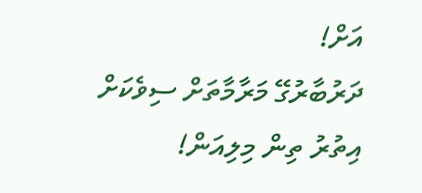އަށް!
ދަރުބާރުގޭ މަރާމާތަށް ސިވެކަށް އިތުރު ތިން މިލިއަން!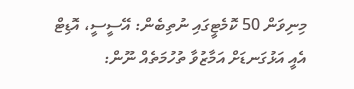މިނިވަން 50 ކޮމެޓީގައި ނުތިބެން: އޭސީސީ، އޮޑިޓް
އެއީ އަޅުގަނޑަށް އަމާޒުވާ ތުހުމަތެއް ނޫން: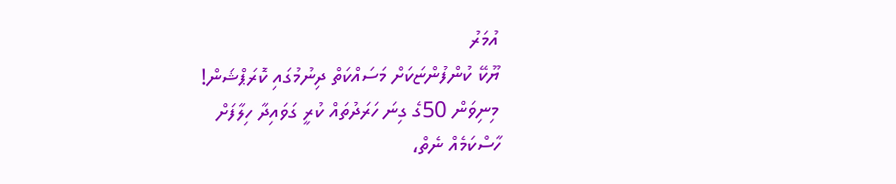އުމަރު
ޔޫކޭ ކުންފުންޏަކަށް މަސައްކަތް ދިނުމުގައި ކޮރަޕްޝަން!
މިނިވަން 50ގެ ގިނަ ހަރަދުތައް ކުރީ ގަވައިދާ ހިލާފަށް
ހާސްކަމެއް ނެތް،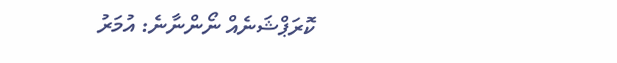ކޮރަޕްޝަނެއް ނޯންނާނެ: އުމަރު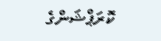ކޮރަޕްޝަންގެ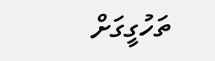ތަހުގީގަށް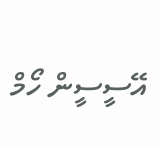އޭސީސީން ހޯމް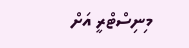މިނިސްޓްރީ އަށް